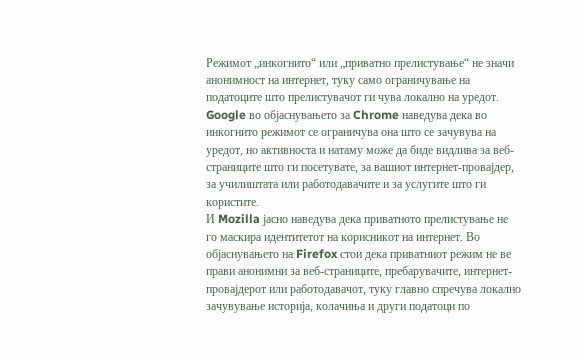Режимот „инкогнито“ или „приватно прелистување“ не значи анонимност на интернет, туку само ограничување на податоците што прелистувачот ги чува локално на уредот. Google во објаснувањето за Chrome наведува дека во инкогнито режимот се ограничува она што се зачувува на уредот, но активноста и натаму може да биде видлива за веб-страниците што ги посетувате, за вашиот интернет-провајдер, за училиштата или работодавачите и за услугите што ги користите.
И Mozilla јасно наведува дека приватното прелистување не го маскира идентитетот на корисникот на интернет. Во објаснувањето на Firefox стои дека приватниот режим не ве прави анонимни за веб-страниците, пребарувачите, интернет-провајдерот или работодавачот, туку главно спречува локално зачувување историја, колачиња и други податоци по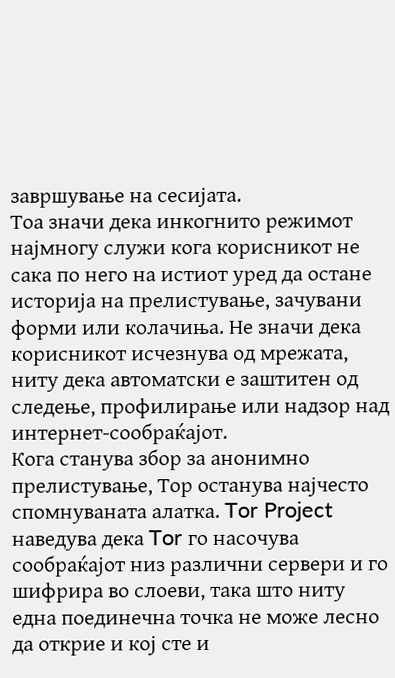завршување на сесијата.
Тоа значи дека инкогнито режимот најмногу служи кога корисникот не сака по него на истиот уред да остане историја на прелистување, зачувани форми или колачиња. Не значи дека корисникот исчезнува од мрежата, ниту дека автоматски е заштитен од следење, профилирање или надзор над интернет-сообраќајот.
Кога станува збор за анонимно прелистување, Тор останува најчесто спомнуваната алатка. Tor Project наведува дека Tor го насочува сообраќајот низ различни сервери и го шифрира во слоеви, така што ниту една поединечна точка не може лесно да открие и кој сте и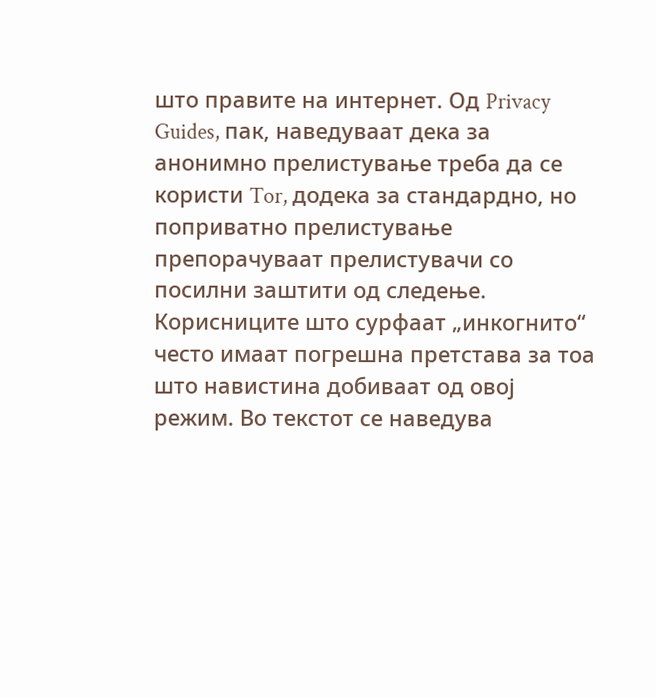што правите на интернет. Од Privacy Guides, пак, наведуваат дека за анонимно прелистување треба да се користи Tor, додека за стандардно, но поприватно прелистување препорачуваат прелистувачи со посилни заштити од следење.
Корисниците што сурфаат „инкогнито“ често имаат погрешна претстава за тоа што навистина добиваат од овој режим. Во текстот се наведува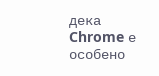дека Chrome е особено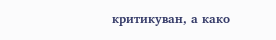критикуван, а како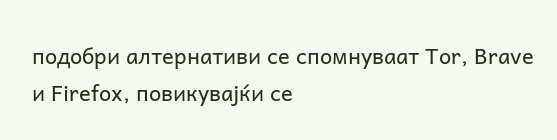подобри алтернативи се спомнуваат Tor, Brave и Firefox, повикувајќи се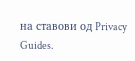на ставови од Privacy Guides.